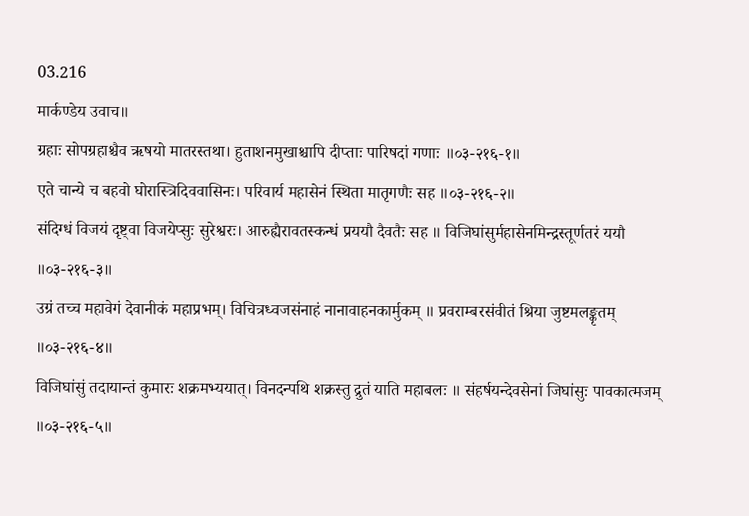03.216
मार्कण्डेय उवाच॥
ग्रहाः सोपग्रहाश्चैव ऋषयो मातरस्तथा। हुताशनमुखाश्चापि दीप्ताः पारिषदां गणाः ॥०३-२१६-१॥
एते चान्ये च बहवो घोरास्त्रिदिववासिनः। परिवार्य महासेनं स्थिता मातृगणैः सह ॥०३-२१६-२॥
संदिग्धं विजयं दृष्ट्वा विजयेप्सुः सुरेश्वरः। आरुह्यैरावतस्कन्धं प्रययौ दैवतैः सह ॥ विजिघांसुर्महासेनमिन्द्रस्तूर्णतरं ययौ ॥०३-२१६-३॥
उग्रं तच्च महावेगं देवानीकं महाप्रभम्। विचित्रध्वजसंनाहं नानावाहनकार्मुकम् ॥ प्रवराम्बरसंवीतं श्रिया जुष्टमलङ्कृतम् ॥०३-२१६-४॥
विजिघांसुं तदायान्तं कुमारः शक्रमभ्ययात्। विनदन्पथि शक्रस्तु द्रुतं याति महाबलः ॥ संहर्षयन्देवसेनां जिघांसुः पावकात्मजम् ॥०३-२१६-५॥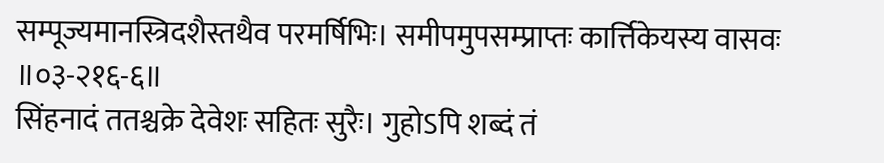सम्पूज्यमानस्त्रिदशैस्तथैव परमर्षिभिः। समीपमुपसम्प्राप्तः कार्त्तिकेयस्य वासवः ॥०३-२१६-६॥
सिंहनादं ततश्चक्रे देवेशः सहितः सुरैः। गुहोऽपि शब्दं तं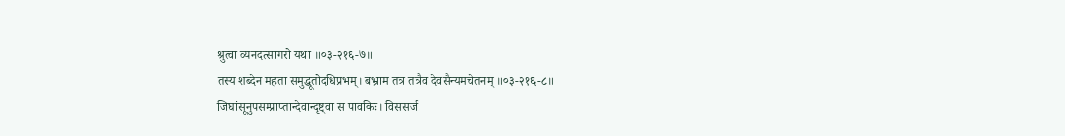श्रुत्वा व्यनदत्सागरो यथा ॥०३-२१६-७॥
तस्य शब्देन महता समुद्धूतोदधिप्रभम्। बभ्राम तत्र तत्रैव देवसैन्यमचेतनम् ॥०३-२१६-८॥
जिघांसूनुपसम्प्राप्तान्देवान्दृष्ट्वा स पावकिः। विससर्ज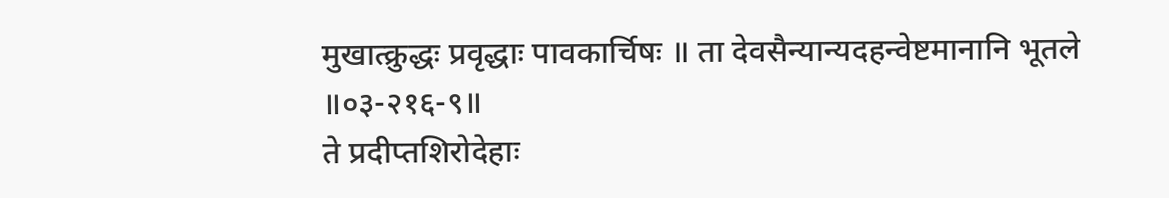मुखात्क्रुद्धः प्रवृद्धाः पावकार्चिषः ॥ ता देवसैन्यान्यदहन्वेष्टमानानि भूतले ॥०३-२१६-९॥
ते प्रदीप्तशिरोदेहाः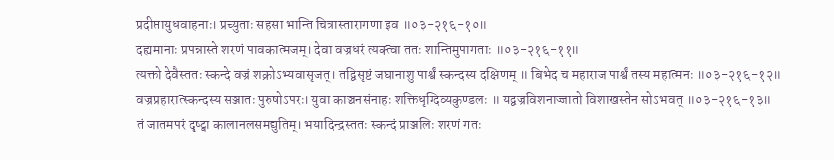प्रदीप्तायुधवाहनाः। प्रच्युताः सहसा भान्ति चित्रास्तारागणा इव ॥०३-२१६-१०॥
दह्यमानाः प्रपन्नास्ते शरणं पावकात्मजम्। देवा वज्रधरं त्यक्त्वा ततः शान्तिमुपागताः ॥०३-२१६-११॥
त्यक्तो देवैस्ततः स्कन्दे वज्रं शक्रोऽभ्यवासृजत्। तद्विसृष्टं जघानाशु पार्श्वं स्कन्दस्य दक्षिणम् ॥ बिभेद च महाराज पार्श्वं तस्य महात्मनः ॥०३-२१६-१२॥
वज्रप्रहारात्स्कन्दस्य सञ्जातः पुरुषोऽपरः। युवा काञ्चनसंनाहः शक्तिधृग्दिव्यकुण्डलः ॥ यद्वज्रविशनाज्जातो विशाखस्तेन सोऽभवत् ॥०३-२१६-१३॥
तं जातमपरं दृष्ट्वा कालानलसमद्युतिम्। भयादिन्द्रस्ततः स्कन्दं प्राञ्जलिः शरणं गतः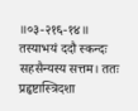॥०३-२१६-१४॥
तस्याभयं ददौ स्कन्दः सहसैन्यस्य सत्तम। ततः प्रहृष्टास्त्रिदशा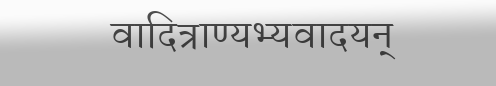वादित्राण्यभ्यवादयन्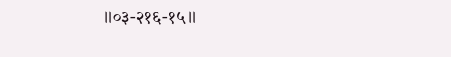॥०३-२१६-१५॥